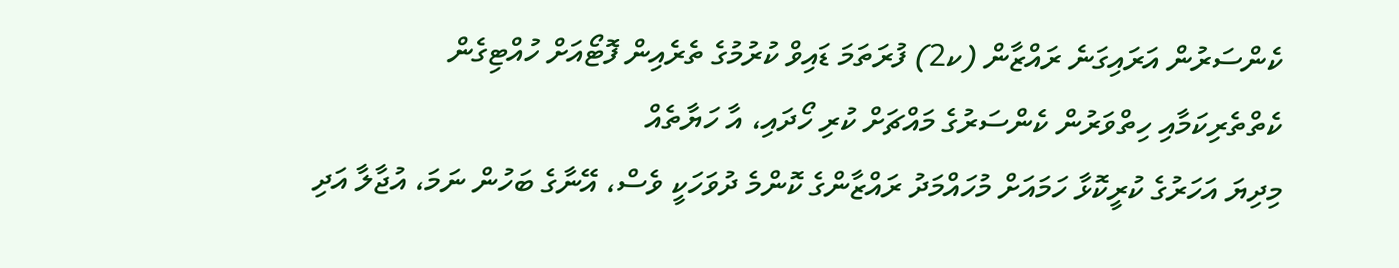ކެންސަރުން އަރައިގަނެ ރައްޒާން (ކ2) ފުރަތަމަ ޑައިވް ކުރުމުގެ ތެރެއިން ފޮޓޯއަށް ހުއްޓިގެން
ކެތްތެރިކަމާއި ހިތްވަރުން ކެންސަރުގެ މައްޗަށް ކުރި ހޯދައި، އާ ހަޔާތެއް
މިދިޔަ އަހަރުގެ ކުރީކޮޅާ ހަމައަށް މުހައްމަދު ރައްޒާންގެ ކޮންމެ ދުވަހަކީ ވެސް، އޭނާގެ ބަހުން ނަމަ، އުޖާލާ އަދި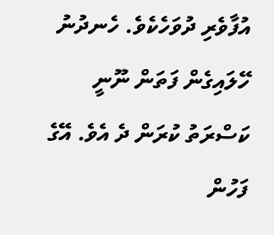އުފާވެރި ދުވަހެކެވެ. ހެނދުނު ހޭލައިގެން ފަތަން ނޫނީ ކަސްރަތު ކުރަން ދެ އެވެ. އޭގެ ފަހުން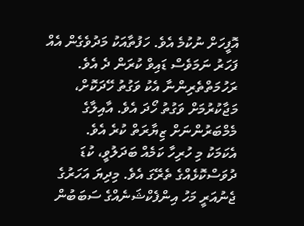އޮފީހަށް ނުކުމެ އެވެ. ހަފުތާއަކު މަދުވެގެން އެއް ފަހަރު ނަމަވެސް ޑައިވް ކުރަން ދެ އެވެ. ރަހުމަތްތެރިންނާ އެކު ވަގުތު ހޭދަކޮށް، މަޖާކުރުމަށް ވަގުތު ހޯދަ އެވެ. އާއިލާގެ މެމްބަރުންނަށް ޒިޔާރަތް ކުރެ އެވެ.
އެކަމަކު މި ހުރިހާ ކަމެއް ބަދަލުވީ، ކުޑަ ދުވަސްކޮޅެއްގެ ތެރޭގަ އެވެ. މިދިޔަ އަހަރުގެ ޖެނުއަރީ މަހު އިންފެކްޝަނެއްގެ ސަބަބުން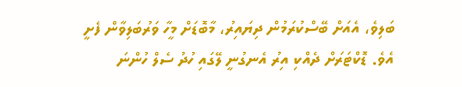ބަލިވެ، އެއަށް ބޭސްކުރަމުން ދިޔައިރު، މާބޮޑަށް މީހާ ވަރުބަލިވާން ފެށީ އެވެ. ޑޮކްޓަރަށް ދެއްކި އިރު އެނގުނީ ލޭގައި ހުދު ސެލް ހުންނަ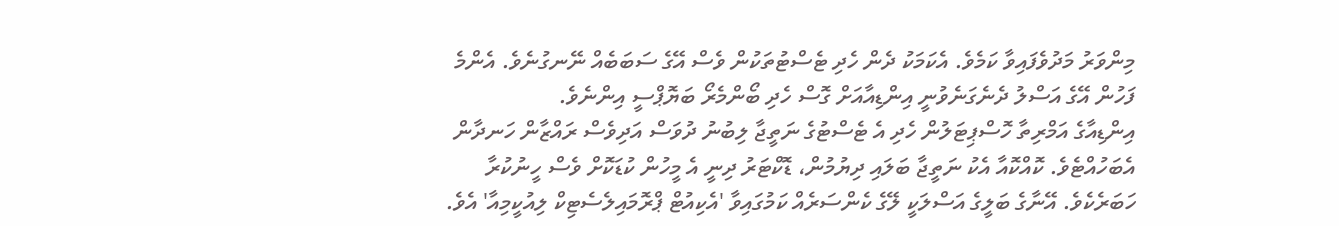މިންވަރު މަދުވެފައިވާ ކަމެވެ. އެކަމަކު ދެން ހެދި ޓެސްޓުތަކުން ވެސް އޭގެ ސަބަބެއް ނޭނގުނެވެ. އެންމެ ފަހުން އޭގެ އަސްލު ދެނެގަނެވުނީ އިންޑިއާއަށް ގޮސް ހެދި ބޯންމެރޯ ބަޔޮޕްސީ އިންނެވެ.
އިންޑިއާގެ އަމްރިތާ ހޮސްޕިޓަލުން ހެދި އެ ޓެސްޓުގެ ނަތީޖާ ލިބުނު ދުވަސް އަދިވެސް ރައްޒާން ހަނދާން އެބަހުއްޓެވެ. ކޮއްކޮއާ އެކު ނަތީޖާ ބަލައި ދިޔުމުން، ޑޮކްޓަރު ދިނީ އެ މީހުން ކުޑަކޮށް ވެސް ހީނުކުރާ ހަބަރެކެވެ. އޭނާގެ ބަލީގެ އަސްލަކީ ލޭގެ ކެންސަރެއް ކަމުގައިވާ 'އެކިއުޓް ޕްރޮމައިލެސެޓިކް ލިއުކީމިއާ' އެވެ.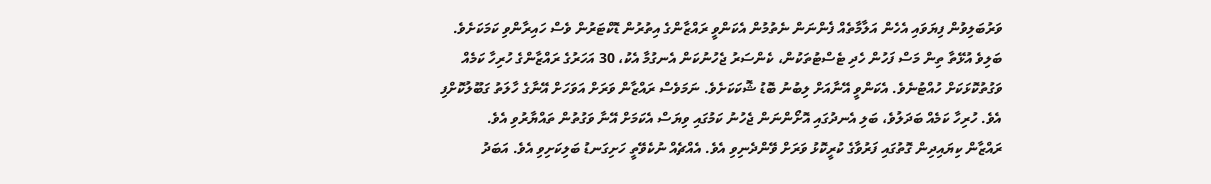ވަރުބަލިވުން ފިޔަވައި އެހެން އަލާމާތެއް ފެންނަން ނެތުމުން އެކަންވީ ރައްޒާންގެ އިތުރުން ޑޮކްޓަރުން ވެސް ހައިރާންވި ކަމަކަށެވެ.
ބަލިވެ އުޅޭތާ ތިން މަސް ފަހުން ހެދި ޓެސްޓުތަކުން، ކެންސަރު ޖެހުނުކަން އެނގުމާ އެކު، 30 އަހަރުގެ ރައްޒާންގެ ހުރިހާ ކަމެއް ވަގުތުކޮޅަކަށް ހުއްޓުނެވެ. އެކަންވީ އޭނާއަށް ލިބުނު ބޮޑު ޝޮކަކަށެވެ. ނަމަވެސް ރައްޒާން ވަރަށް އަވަހަށް އޭނާގެ ހާލަތު ގަބޫލުކޮށްފި އެވެ. ހުރިހާ ކަމެއް ބަދަލުވެ، ބަލި އެނދުގައި އޮށޯންނަން ޖެހުނު ކަމުގައި ވިޔަސް އެކަމަށް އޭނާ ވަގުތުން ތައްޔާރުވި އެވެ.
ރައްޒާން ކިޔައިދިން ގޮތުގައި ފަރުވާގެ ކުރީކޮޅު ވަރަށް ވޭންދެނިވި އެވެ. އެއްޗެއް ނުކެވޭތީ ހަށިގަނޑު ބަލިކަށިވި އެވެ. އަބަދު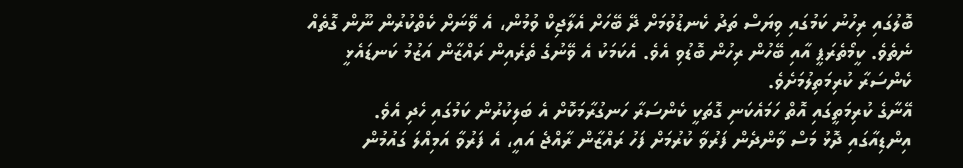ބޮލުގައި ރިހުނު ކަމުގައި ވިޔަސް ތަދު ކެނޑުވުމަށް ދޭ ބޭހަށް އެލާޖިކް ވުމުން، އެ ވޭނަށް ކެތްކުރުން ނޫން ގޮތެއް ނެތެވެ. ކީމޯތެރަޕީ އާއި ބޭހުން ރިހުން ބޮޑުވި އެވެ. އެކަމަކު އެ ވޭނުގެ ތެރެއިން ރައްޒާން އަޒުމު ކަނޑައެޅީ ކެންސަރާ ކުރިމަތިލުމަށެވެ.
އޭނާގެ ކުރިމަތީގައި އޮތް ހަމައެކަނި ގޮތަކީ ކެންސަރާ ހަނގުރާމަކޮށް އެ ބަލިކުރުން ކަމުގައި ހެދި އެވެ.
އިންޑިއާގައި ދޮޅު މަސް ވާންދެން ފަރުވާ ކުރުމަށް ފަހު ރައްޒާން ރާއްޖެ އައީ، އެ ފަރުވާ އަމިއްލަ ގައުމުން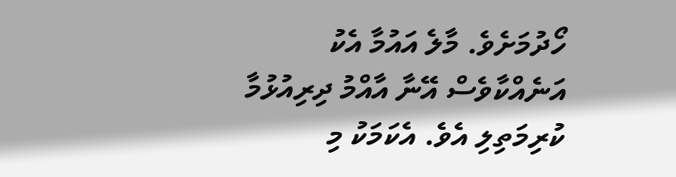ހޯދުމަށެވެ. މާލެ އައުމާ އެކު އަނެއްކާވެސް އޭނާ އާއްމު ދިރިއުޅުމާ ކުރިމަތިލި އެވެ. އެކަމަކު މި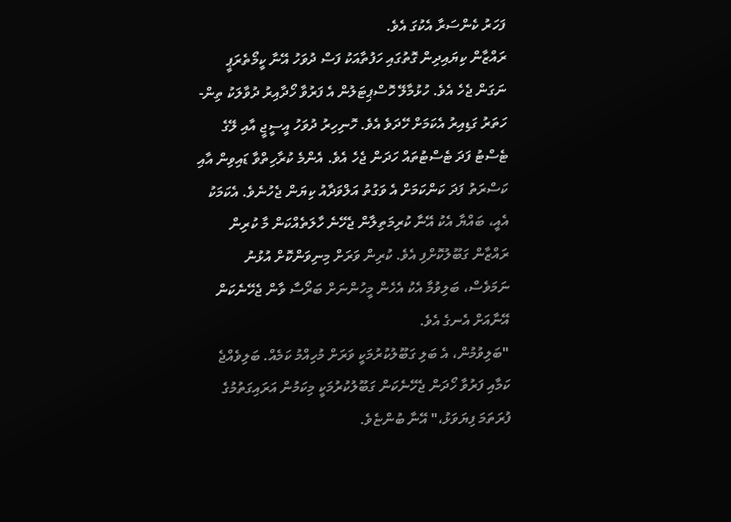ފަހަރު ކެންސަރާ އެކުގަ އެވެ.
ރައްޒާން ކިޔައިދިން ގޮތުގައި ހަފުތާއަކު ފަސް ދުވަހު އޭނާ ކީމޯތެރަޕީ ނަގަން ޖެހެ އެވެ. ހުޅުމާލޭ ހޮސްޕިޓަލުން އެ ފަރުވާ ހޯދާއިރު ދުވާލަކު ތިން-ހަތަރު ގަޑިއިރު އެކަމަށް ހޭދަވެ އެވެ. ހޮނިހިރު ދުވަހު އީސީޖީ އާއި ލޭގެ ޓެސްޓު ފަދަ ޓެސްޓުތައް ހަދަން ޖެހެ އެވެ. އެންމެ ކުރާހިތްވާ ޑައިވިން އާއި ކަސްރަތު ފަދަ ކަންކަމަށް އެ ވަގުތު އަލްވަދާއު ކިޔަން ޖެހުނެވެ. އެކަމަކު އެއީ، ބައްޔާ އެކު އޭނާ ކުރިމަތިލާން ޖެހޭނެ ހާލަތެއްކަން މާ ކުރިން ރައްޒާން ގަބޫލުކޮށްފި އެވެ. ކުރިން ވަރަށް މިނިވަންކޮށް އުޅުނު ނަމަވެސް، ބަލިވުމާ އެކު އެހެން މީހުންނަށް ބަރޯސާ ވާން ޖެހޭނެކަން އޭނާއަށް އެނގެ އެވެ.
"ބަލިވުމުން، އެ ބަލި ގަބޫލުކުރުމަކީ ވަރަށް މުހިއްމު ކަމެއް. ބަލިވެއްޖެ ކަމާއި ފަރުވާ ހޯދަން ޖެހޭނެކަން ގަބޫލުކުރުމަކީ މިކަމުން އަރައިގަތުމުގެ ފުރަތަމަ ފިޔަވަޅު،" އޭނާ ބުންޏެވެ.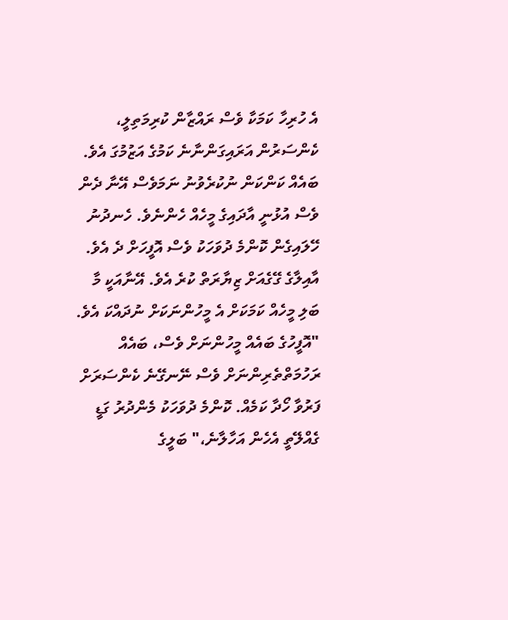އެ ހުރިހާ ކަމަކާ ވެސް ރައްޒާން ކުރިމަތިލީ، ކެންސަރުން އަރައިގަންނާނެ ކަމުގެ އަޒުމުގަ އެވެ.
ބައެއް ކަންކަން ނުކުރެވުނު ނަމަވެސް އޭނާ ދެން ވެސް އުޅުނީ އާދައިގެ މީހެއް ހެންނެވެ. ހެނދުނު ހޭލައިގެން ކޮންމެ ދުވަހަކު ވެސް އޮފީހަށް ދެ އެވެ. އާއިލާގެ ގޭގެއަށް ޒިޔާރަތް ކުރެ އެވެ. އޭނާއަކީ މާ ބަލި މީހެއް ކަމަކަށް އެ މީހުންނަކަށް ނުދައްކަ އެވެ.
"އޮފީހުގެ ބައެއް މީހުންނަށް ވެސް، ބައެއް ރަހުމަތްތެރިންނަށް ވެސް ނޭނގޭނެ ކެންސަރަށް ފަރުވާ ހޯދާ ކަމެއް. ކޮންމެ ދުވަހަކު މެންދުރު ގަޑީ ގެއްލޭތީ އެހެން އަހާލާނެ،" ބަލީގެ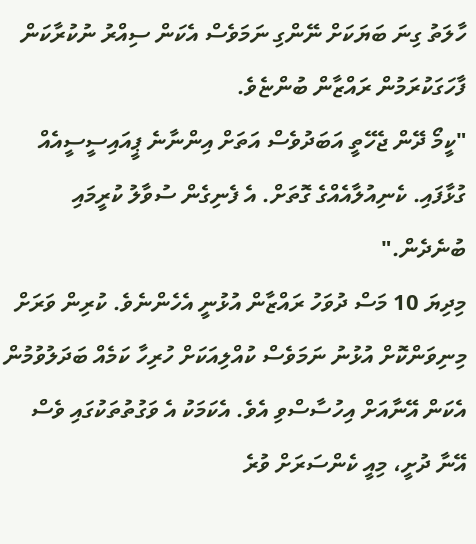ހާލަތު ގިނަ ބަޔަކަށް ނޭންގި ނަމަވެސް އެކަން ސިއްރު ނުކުރާކަން ފާހަގަކުރަމުން ރައްޒާން ބުންޏެވެ.
"ކީމޯ ދޭން ޖެހޭތީ އަބަދުވެސް އަތަށް އިންނާނެ ޕީއައިސީސީއެއް ގުޅާފައި. ކެނިއުލާއެއްގެ ގޮތަށް. އެ ފެނިގެން ސުވާލު ކުރީމައި ބުނެދެން."
މިދިޔަ 10 މަސް ދުވަހު ރައްޒާން އުޅުނީ އެހެންނެވެ. ކުރިން ވަރަށް މިނިވަންކޮށް އުޅުނު ނަމަވެސް ކުއްލިއަކަށް ހުރިހާ ކަމެއް ބަދަލުވުމުން އެކަން އޭނާއަށް އިހުސާސްވި އެވެ. އެކަމަކު އެ ވަގުތުތަކުގައި ވެސް އޭނާ ދުށީ، މިއީ ކެންސަރަށް ވުރެ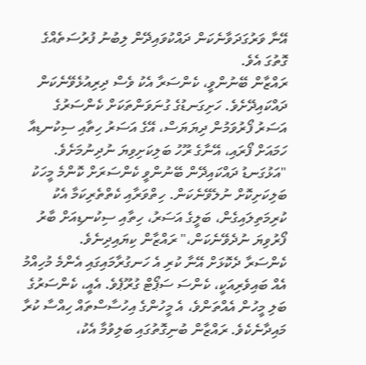އޭނާ ވަރުގަދަވާނެކަން ދައްކުވައިދޭން ލިބުނު ފުރުސަތެއްގެ ގޮތުގަ އެވެ.
ރައްޒާން ބޭނުންވީ، ކެންސަރާ އެކު ވެސް ދިރިއުޅެވޭނެކަން ދައްކައިދޭށެވެ. ހަށިގަނޑުގެ ގުނަވަންތަކަށް ކެންސަރުގެ އަސަރު ފޯރުވަމުން ދިޔަޔަސް، އޭގެ އަސަރު ހިތާއި ސިކުނޑިއާ ހަމައަށް ފޯރައި، އޭނާގެ ރޫހު ބަލިކަށިވިޔަ ނުދިނުމަށެވެ.
"އަޅުގަނޑު ދައްކައިދޭން ބޭނުންވީ ކެންސަރަށް ކޮންމެ މީހަކު ބަލިކަށިކޮށް ނުލެވޭނެކަން. ހިތްވަރާއި ކެތްތެރިކަމާ އެކު ކުރިމަތިލައިގެން، ބަލީގެ އަސަރު، ހިތާއި ސިކުނޑިއަށް ބާރު ފޯރުވިޔަ ނުދެވޭނެކަން،" ރައްޒާން ކިޔައިދިނެވެ.
ކެންސަރާ ދެކޮޅަށް އޭނާ ކުރި އެ ހަނގުރާމައިގައި އެންމެ މުހިއްމު އެއް ބައިވެރިއަކީ، ކެންސަ ސަޕޯޓް ގުރޫޕެވެ. އެއީ، ކެންސަރުގެ ބަލި މީހުން އެއްތަންވެ، އެ މީހުންގެ އިހުސާސްތައް ހިއްސާ ކުރާ މައިދާނެކެވެ. ރައްޒާން ބުނިގޮތުގައި ބަލިވުމާ އެކު،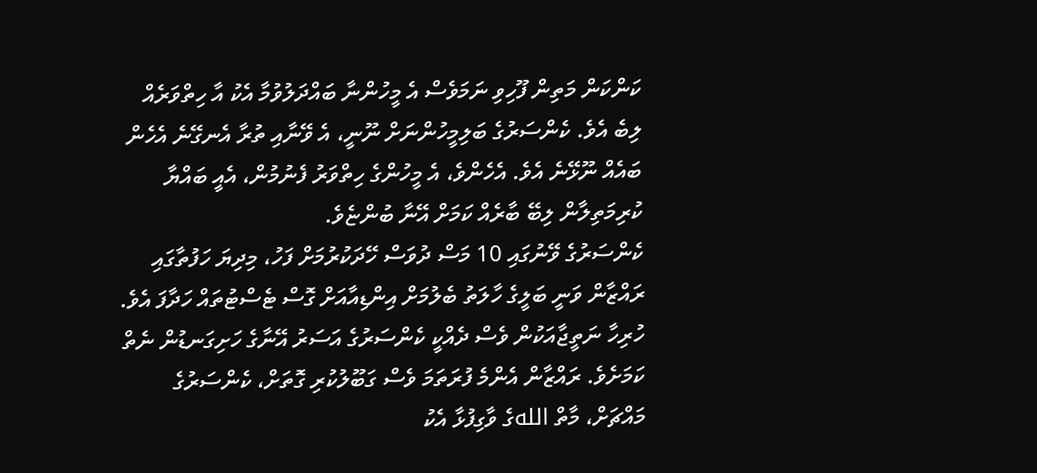ކަންކަން މަތިން ފޫހިވި ނަމަވެސް އެ މީހުންނާ ބައްދަލުވުމާ އެކު އާ ހިތްވަރެއް ލިބެ އެވެ. ކެންސަރުގެ ބަލިމީހުންނަށް ނޫނީ، އެ ވޭނާއި ތުރާ އެނގޭނެ އެހެން ބައެއް ނޫޅޭނެ އެވެ. އެހެންވެ، އެ މީހުންގެ ހިތްވަރު ފެނުމުން، އެއީ ބައްޔާ ކުރިމަތިލާން ލިބޭ ބާރެއް ކަމަށް އޭނާ ބުންޏެވެ.
ކެންސަރުގެ ވޭނުގައި 10 މަސް ދުވަސް ހޭދަކުރުމަށް ފަހު، މިދިޔަ ހަފުތާގައި ރައްޒާން ވަނީ ބަލީގެ ހާލަތު ބެލުމަށް އިންޑިއާއަށް ގޮސް ޓެސްޓުތައް ހަދާފަ އެވެ. ހުރިހާ ނަތީޖާއަކުން ވެސް ދެއްކީ ކެންސަރުގެ އަސަރު އޭނާގެ ހަށިގަނޑުން ނެތް ކަމަށެވެ. ރައްޒާން އެންމެ ފުރަތަމަ ވެސް ގަބޫލުކުރި ގޮތަށް، ކެންސަރުގެ މައްޗަށް، މާތް اللهގެ ވާގިފުޅާ އެކު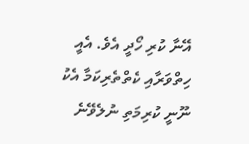އޭނާ ކުރި ހޯދީ އެވެ. އެއީ ހިތްވަރާއި ކެތްތެރިކަމާ އެކު ނޫނީ ކުރިމަތި ނުލެވޭނެ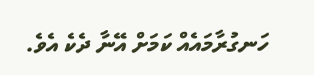ހަނގުރާމައެއް ކަމަށް އޭނާ ދެކެ އެވެ.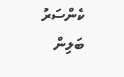ކެންސަރު ބަލިން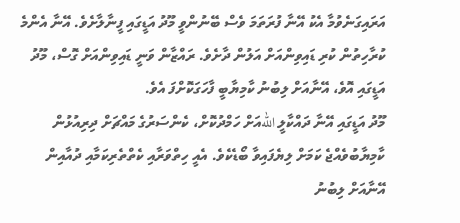އަރައިގަނެވުމާ އެކު އޭނާ ފުރަތަމަ ވެސް ބޭނުންވީ މޫދު އަޑީގައި ފީނާލާށެވެ. އޭނާ އެންމެ ކުރާހިތުން ކުރި ޑައިވިންއަށް އަލުން ދާށެވެ. ރައްޒާން ވަނީ ޑައިވިންއަށް ގޮސް، މޫދު އަޑީގައި އޮވެ، އޭނާއަށް ލިބުނު ކާމިޔާބީ ފާހަގަކޮށްފަ އެވެ.
މޫދު އަޑީގައި އޭނާ ދައްކާލީ اللهއަށް ހަމްދުކޮށް، ކެންސަރުގެ މައްޗަށް ދިރިއުޅުން ކާމިޔާބުވެއްޖެ ކަމަށް ލިޔެފައިވާ ބޯޑެކެވެ. އެއީ ހިތްވަރާއި ކެތްތެރިކަމާއި ދުއާއިން އޭނާއަށް ލިބުނު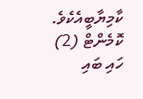ކާމިޔާބީއެކެވެ.
ކޮމެންޓް (2)
ހައި ބައި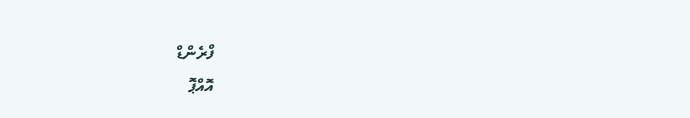ފްރެންޑް
އޮއްޕޮ